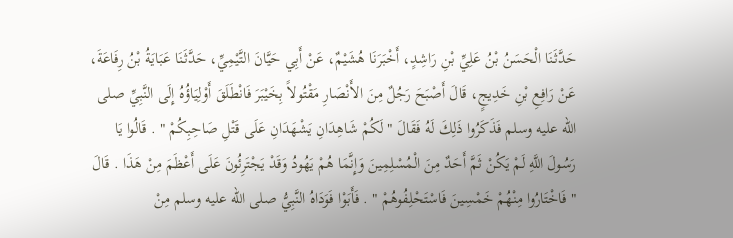حَدَّثَنَا الْحَسَنُ بْنُ عَلِيِّ بْنِ رَاشِدٍ، أَخْبَرَنَا هُشَيْمٌ، عَنْ أَبِي حَيَّانَ التَّيْمِيِّ، حَدَّثَنَا عَبَايَةُ بْنُ رِفَاعَةَ، عَنْ رَافِعِ بْنِ خَدِيجٍ، قَالَ أَصْبَحَ رَجُلٌ مِنَ الأَنْصَارِ مَقْتُولاً بِخَيْبَرَ فَانْطَلَقَ أَوْلِيَاؤُهُ إِلَى النَّبِيِّ صلى الله عليه وسلم فَذَكَرُوا ذَلِكَ لَهُ فَقَالَ " لَكُمْ شَاهِدَانِ يَشْهَدَانِ عَلَى قَتْلِ صَاحِبِكُمْ " . قَالُوا يَا رَسُولَ اللَّهِ لَمْ يَكُنْ ثَمَّ أَحَدٌ مِنَ الْمُسْلِمِينَ وَإِنَّمَا هُمْ يَهُودُ وَقَدْ يَجْتَرِئُونَ عَلَى أَعْظَمَ مِنْ هَذَا . قَالَ " فَاخْتَارُوا مِنْهُمْ خَمْسِينَ فَاسْتَحْلِفُوهُمْ " . فَأَبَوْا فَوَدَاهُ النَّبِيُّ صلى الله عليه وسلم مِنْ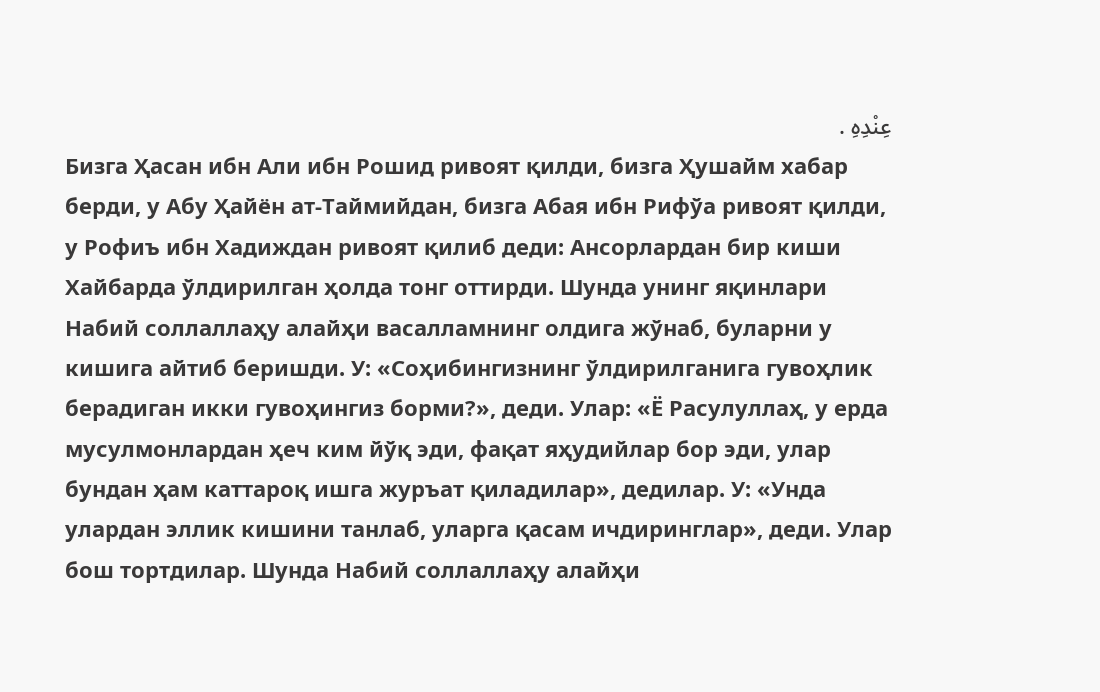عِنْدِهِ .
Бизга Ҳасан ибн Али ибн Рошид ривоят қилди, бизга Ҳушайм хабар берди, у Абу Ҳайён ат-Таймийдан, бизга Абая ибн Рифўа ривоят қилди, у Рофиъ ибн Хадиждан ривоят қилиб деди: Ансорлардан бир киши Хайбарда ўлдирилган ҳолда тонг оттирди. Шунда унинг яқинлари Набий соллаллаҳу алайҳи васалламнинг олдига жўнаб, буларни у кишига айтиб беришди. У: «Соҳибингизнинг ўлдирилганига гувоҳлик берадиган икки гувоҳингиз борми?», деди. Улар: «Ё Расулуллаҳ, у ерда мусулмонлардан ҳеч ким йўқ эди, фақат яҳудийлар бор эди, улар бундан ҳам каттароқ ишга журъат қиладилар», дедилар. У: «Унда улардан эллик кишини танлаб, уларга қасам ичдиринглар», деди. Улар бош тортдилар. Шунда Набий соллаллаҳу алайҳи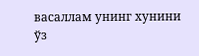васаллам унинг хунини ўз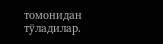томонидан тўладилар.